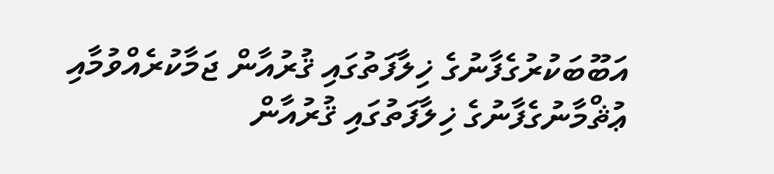އަބޫބަކުރުގެފާނުގެ ޚިލާފަތުގައި ޤުރުއާން ޖަމާކުރެއްވުމާއި ޢުޘްމާނުގެފާނުގެ ޚިލާފަތުގައި ޤުރުއާން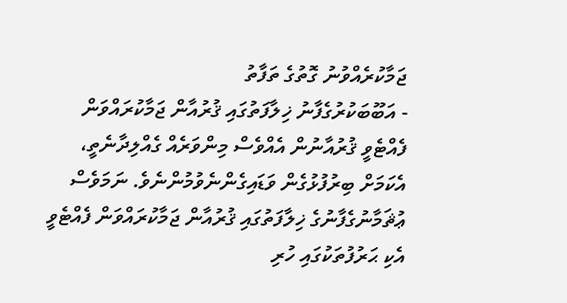ޖަމާކުރެއްވުނު ގޮތުގެ ތަފާތު
- އަބޫބަކުރުގެފާނު ޚިލާފަތުގައި ޤުރުއާން ޖަމާކުރައްވަން ފެއްޓެވީ ޤުރުއާނުން އެއްވެސް މިންވަރެއް ގެއްލިދާނެތީ، އެކަމަށް ބިރުފުޅުގެން ވަޑައިގެންނެވުމުންނެވެ. ނަމަވެސް ޢުޘަމާނުގެފާނުގެ ޚިލާފަތުގައި ޤުރުއާން ޖަމާކުރައްވަން ފެއްޓެވީ އެކި ޙަރުފުތަކުގައި ހުރި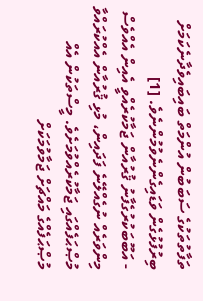ތަފާތުތަކުގެ ސަބަބުން އުންމަތް ބައިބައިވެދާނެކަމަށް ބިރުފުޅުގެން ވަޑައިގެންނެވުމުންނެވެ. [1]
- އަބޫބަކުރުގެފާނު ޤުރުއާން ޖަމާކުރެއްވީ އެއިން އެއްވެސް މިންވަރެއް ނުގެއްލޭނެ ފަދައިން، މުޅި ޤުރުއާން އެއްކުރައްވާ މުޞްޙަފެއްގައި ޖަމާކުރެއްވުމަށެވެ. މީސްތަކުން އެއް މުޞްޙަފެއްގެ މައްޗަށް ޖަމާވުމަކަށް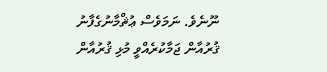ނޫނެވެ. ނަމަވެސް ޢުޘްމާނުގެފާނު ޤުރުއާން ޖަމާކުރެއްވީ މުޅި ޤުރުއާން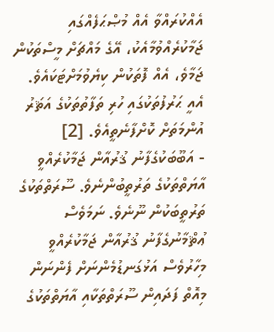އެއްކުރައްވާ އެއް މުޞްޙަފެއްގައި ޖަމާކުރެއްވުމާއެކު، އޭގެ މައްޗަށް މީސްތަކުން ޖަމާވެ، އެއް ފޮތަކުން ކިޔެވުމަށްޓަކައެވެ. އެއީ ޙަރުފުތަކުގައި ހުރި ތަފާތުތަކުގެ އަޘަރު އުންމަތަށް ކޮށްފާނެތީއެވެ. [2]
- އަބޫބަކުގެފާނު ޤުރުއާން ޖަމާކުރެއްވީ އާޔަތްތަކުގެ ތަރުތީބުންނެވެ. ސޫރަތްތަކުގެ ތަރުތީބަކުން ނޫނެވެ. ނަމަވެސް ޢުޘްމާނުގެފާނު ޤުރުއާން ޖަމާކުރެއްވީ މިހާރުވެސް އަޅުގަނޑުމެންނަށް ފެންނަން މިއޮތް ފަދައިން ސޫރަތްތަކާއި އާޔަތްތަކުގެ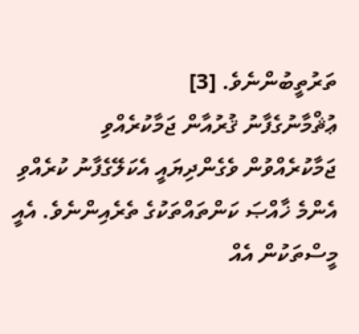ތަރުތީބުންނެވެ. [3]
ޢުޘްމާނުގެފާނު ޤުރުއާން ޖަމާކުރެއްވި ޖަމާކުރެއްވުން ވެގެންދިޔައީ އެކަލޭގެފާނު ކުރެއްވި އެންމެ ޚާއްޞަ ކަންތައްތަކުގެ ތެރެއިންނެވެ. އެއީ މީސްތަކުން އެއް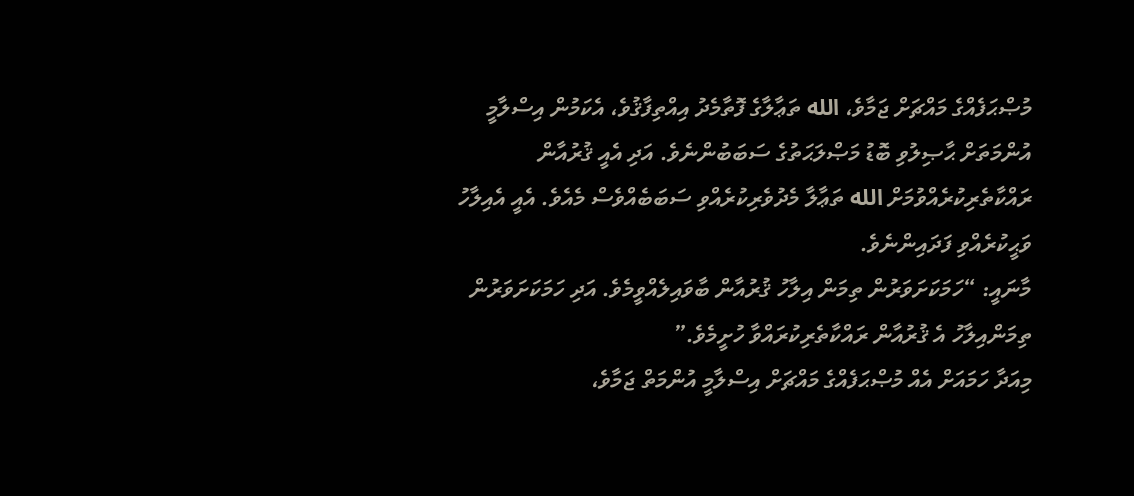މުޞްޙަފެއްގެ މައްޗަށް ޖަމާވެ، الله ތަޢާލާގެ ފޮތާމެދު އިއްތިފާޤުވެ، އެކަމުން އިސްލާމީ އުންމަތަށް ޙާޞިލުވި ބޮޑު މަޞްލަޙަތުގެ ސަބަބުންނެވެ. އަދި އެއީ ޤުރުއާން ރައްކާތެރިކުރެއްވުމަށް الله ތަޢާލާ މެދުވެރިކުރެއްވި ސަބަބެއްވެސް މެއެވެ. އެއީ އެއިލާހު ވަޙީކުރެއްވި ފަދައިންނެވެ.
މާނައީ: “ހަމަކަށަވަރުން ތިމަން އިލާހު ޤުރުއާން ބާވައިލެއްވީމެވެ. އަދި ހަމަކަށަވަރުން ތިމަންއިލާހު އެ ޤުރުއާން ރައްކާތެރިކުރައްވާ ހުށީމެވެ.”
މިއަދާ ހަމައަށް އެއް މުޞްޙަފެއްގެ މައްޗަށް އިސްލާމީ އުންމަތް ޖަމާވެ،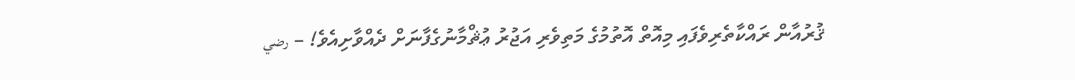ޤުރުއާން ރައްކާތެރިވެފައި މިއޮތް އޮތުމުގެ މަތިވެރި އަޖުރު ޢުޘްމާނުގެފާނަށް ދެއްވާށިއެވެ! – رضي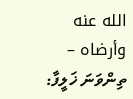الله عنه وأرضاه –
ތިންވަނަ ޚަލީފާ: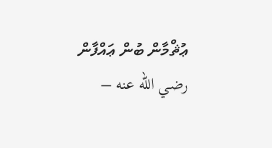ޢުޘްމާން ބުން ޢައްފާން رضي الله عنه –